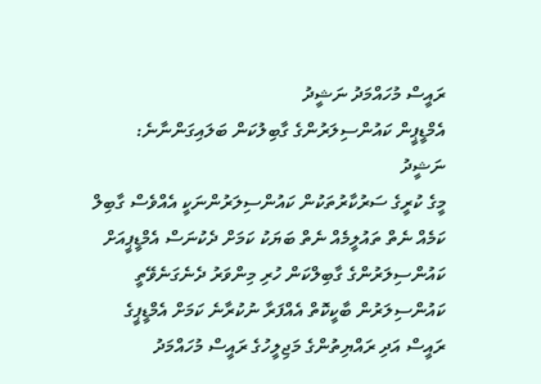ރައީސް މުހައްމަދު ނަޝީދު
އެމްޑީޕީން ކައުންސިލަރުންގެ ގާބިލުކަން ބަލައިގަންނާނެ: ނަޝީދު
މީގެ ކުރީގެ ސަރުކާރުތަކުން ކައުންސިލަރުންނަކީ އެއްވެސް ގާބިލް ކަމެއް ނެތް ތައުލީމެއް ނެތް ބަޔަކު ކަމަށް ދެކުނަސް އެމްޑީޕީއަށް ކައުންސިލަރުންގެ ގާބިލްކަން ހުރި މިންވަރު ދެނެގަނެވޭތީ ކައުންސިލަރުން ބާކީކޮތް އެއްފަރާ ނުކުރާނެ ކަމަށް އެމްޑީޕީގެ ރައީސް އަދި ރައްޔިތުންގެ މަޖިލީހުގެ ރައީސް މުހައްމަދު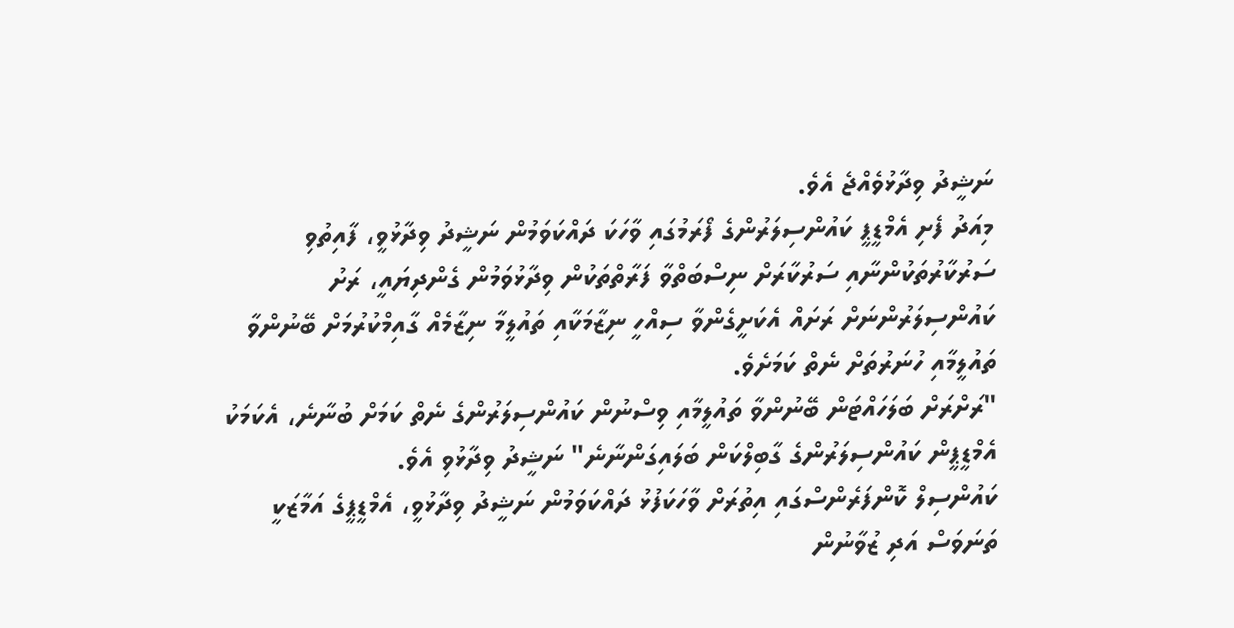ނަޝީދު ވިދާޅުވެއްޖެ އެވެ.
މިއަދު ފެށި އެމްޑީޕީ ކައުންސިލަރުންގެ ފޯރަމުގައި ވާހަކަ ދައްކަވަމުން ނަޝީދު ވިދާޅުވީ، ފާއިތުވި ސަރުކާރުތަކުންނާއި ސަރުކާރަށް ނިސްބަތްވާ ފަރާތްތަކުން ވިދާޅުވަމުން ގެންދިޔައީ، ރަށު ކައުންސިލަރުންނަށް ރަށައް އެކަށީގެންވާ ސިއްހީ ނިޒާމަކާއި ތައުލީމާ ނިޒާމެއް ގާއިމްކުރުމަށް ބޭނުންވާ ތައުލީމާއި ހުނަރުތަށް ނެތް ކަމަށެވެ.
"ރަށްރަށް ބަލަހައްޓަން ބޭނުންވާ ތައުލީމާއި ވިސްނުން ކައުންސިލަރުންގެ ނެތް ކަމަށް ބުނާނެ، އެކަމަކު އެމްޑީޕީން ކައުންސިލަރުންގެ ގާބިލްކަން ބަލައިގަންނާނެ" ނަޝީދު ވިދާޅުވި އެވެ.
ކައުންސިލް ކޮންފަރެންސްގައި އިތުރަށް ވާހަކަފުޅު ދައްކަވަމުން ނަޝީދު ވިދާޅުވީ، އެމްޑީޕީގެ އަމާޒަކީ ތަނަވަސް އަދި ޒުވާނުން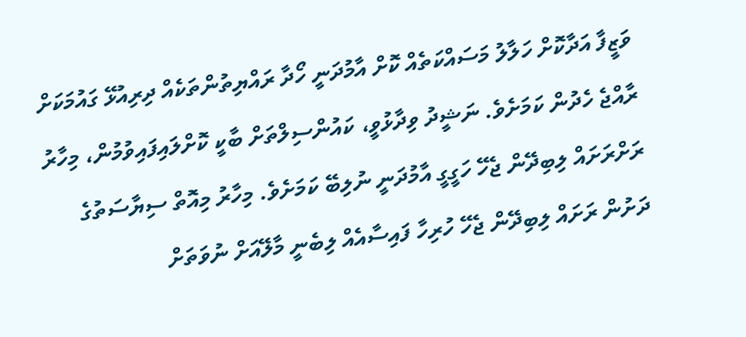ވަޒީފާ އަދާކޮށް ހަލާލު މަސައްކަތެއް ކޮށް އާމުދަނީ ހޯދާ ރައްޔިތުންތަކެއް ދިރިއުޅޭ ގައުމަކަށް ރާއްޖެ ހެދުން ކަމަށެވެ. ނަޝީދު ވިދާޅުވީ، ކައުންސިލްތަށް ބާކީ ކޮށްލައިފައިވުމުން، މިހާރު ރަށްރަށައް ލިބިދޭން ޖެހޭ ހަގީގީ އާމުދަނީ ނުލިބޭ ކަމަށެވެ. މިހާރު މިއޮތް ސިޔާސަތުގެ ދަށުން ރަށައް ލިބިދޭން ޖެހޭ ހުރިހާ ފައިސާއެއް ލިބެނީ މާލޭއަށް ނުވަތަށް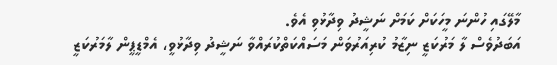މާލޭގައި ހުންނަ މީހަކަށް ކަމަށް ނަޝީދު ވިދާޅުވި އެވެ.
އަބަދުވެސް ލާ މަރުކަޒީ ނިޒާމު ކުރިއަރުވަން މަސައްކަތްކުރައްވާ ނަޝީދު ވިދާޅުވީ، އެމްޑީޕީން ލާމަރުކަޒީ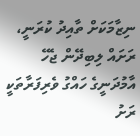ނިޒާމަކަށް ތާއިދު ކުރަނީ، ރަށައް ލިބިދޭން ޖެހޭ އާމުދަނީގެ ހައްގު ވެރިފަރާތަކީ ރަށު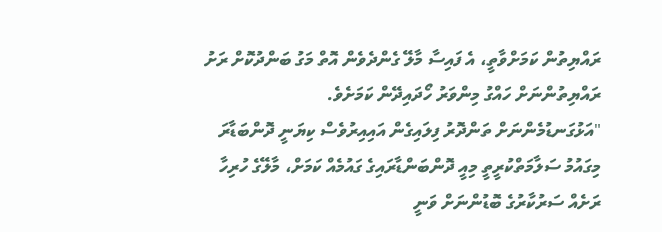ރައްޔިތުން ކަމަށްވާތީ، އެ ފައިސާ މާލޭ ގެންދެވެން އޮތް މަގު ބަންދުކޮށް ރަށު ރައްޔިތުންނަށް ހައްގު މިންވަރު ހޯދައިދޭން ކަމަށެވެ.
"އަޅުގަނޑުމެންނަށް ތަންދޮރު ފިލައިގެން އައިއިރުވެސް ކިޔަނީ ދޮންބަޑާރަ މިގައުމު ސަލާމަތްކުރީތީ މިއީ ދޮންބަންޑާރައިގެ ގައުމެއް ކަމަށް، މާލޭގެ ހުރިހާ ރަށެއް ސަރުކާރުގެ ބޮޑުންނަށް ވަނީ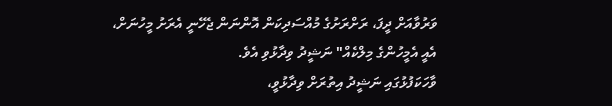ވަރުވާއަށް ދީފަ، ރަށްރަށުގެ މުއްސަދިކަން އޮންނަން ޖެހޭނީ އެރަށު މީހުނަށް، އެއީ އެމީހުންގެ މިލްކެއް" ނަޝީދު ވިދާޅުވި އެވެ.
ވާހަކަފުޅުގައި ނަޝީދު އިތުރަށް ވިދާޅުވީ،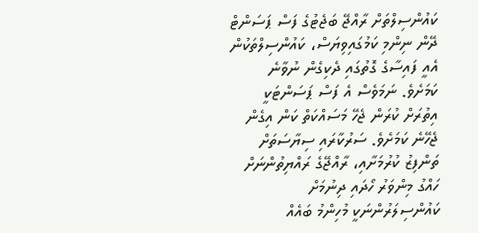ކައުންސިލްތަށް ރާއްޖޭ ބަޖެޓުގެ ފަސް ޕަސަންޓް ދޭން ނިންމި ކަމުގައިވިޔަސް، ކައުންސިލްތަކުން އެއީ ފައިސާގެ ގޮތުގައި ދެކިގެން ނުވާނެ ކަމަށެވެ. ނަމަވެސް އެ ފަސް ޕަސަންޓަކީ އިތުރަށް ކުރަން ޖެހޭ މަސައްކަތް ކަން އިގެން ޖެހޭނެ ކަމަށެވެ. ސަރުކާރައި ސިޔާސަތަށް ތަންފިޒު ކުރުމަށާއި، ރާއްޖޭގެ ރައްޔިތުންނަށް ހައްގު މިންވަރު ހޯދައި ދިނުމަށް ކައުންސިލަރުންނަކީ މުހިންމު ބައެއް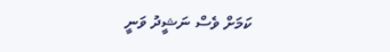ކަމަށް ވެސް ނަޝީދު ވަނީ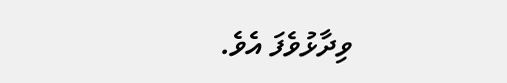ވިދާޅުވެފަ އެވެ.